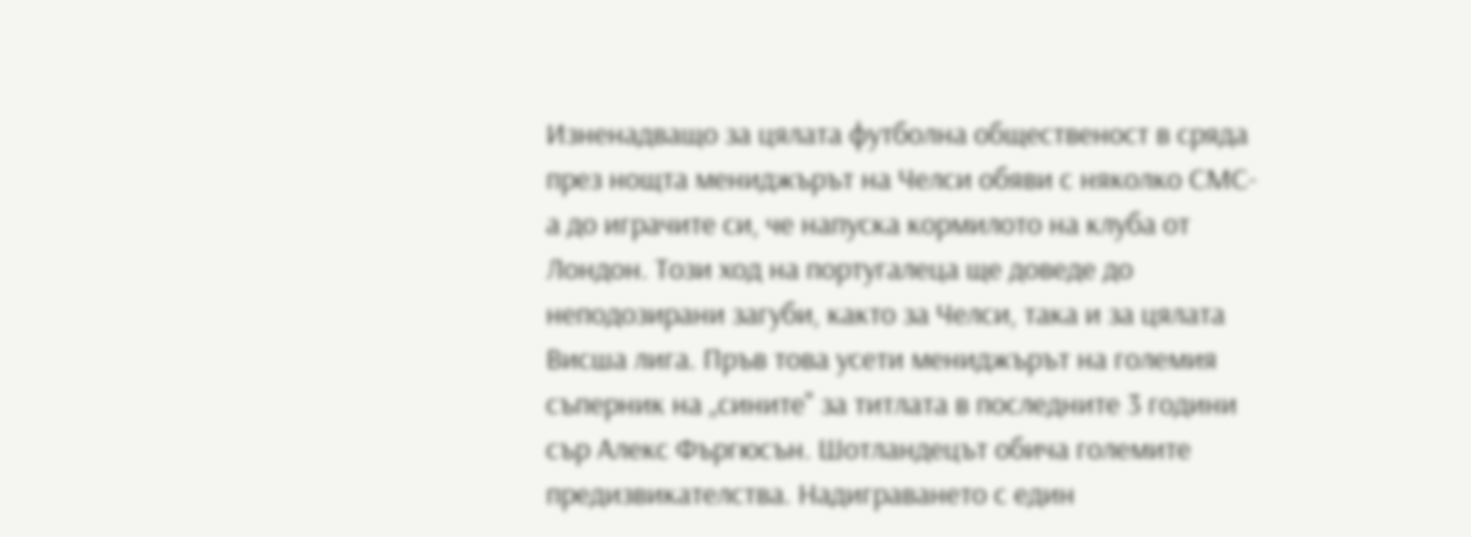Изненадващо за цялата футболна общественост в сряда през нощта мениджърът на Челси обяви с няколко СМС-а до играчите си, че напуска кормилото на клуба от Лондон. Този ход на португалеца ще доведе до неподозирани загуби, както за Челси, така и за цялата Висша лига. Пръв това усети мениджърът на големия съперник на „сините" за титлата в последните 3 години сър Алекс Фъргюсън. Шотландецът обича големите предизвикателства. Надиграването с един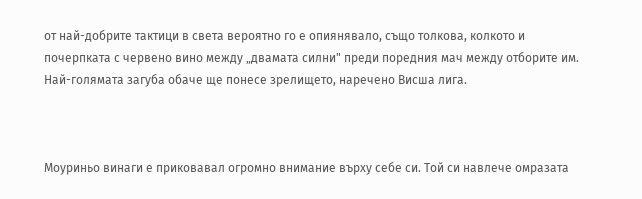от най-добрите тактици в света вероятно го е опиянявало, също толкова, колкото и почерпката с червено вино между „двамата силни" преди поредния мач между отборите им. Най-голямата загуба обаче ще понесе зрелището, наречено Висша лига.



Моуриньо винаги е приковавал огромно внимание върху себе си. Той си навлече омразата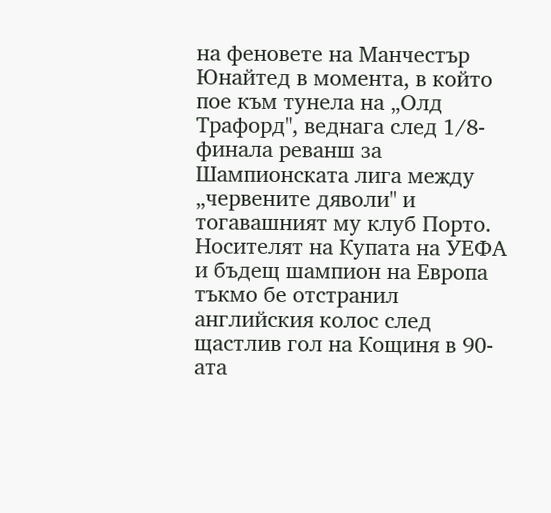на феновете на Манчестър Юнайтед в момента, в който пое към тунела на „Олд Трафорд", веднага след 1/8-финала реванш за Шампионската лига между „червените дяволи" и тогавашният му клуб Порто. Носителят на Купата на УЕФА и бъдещ шампион на Европа тъкмо бе отстранил английския колос след щастлив гол на Кощиня в 90-ата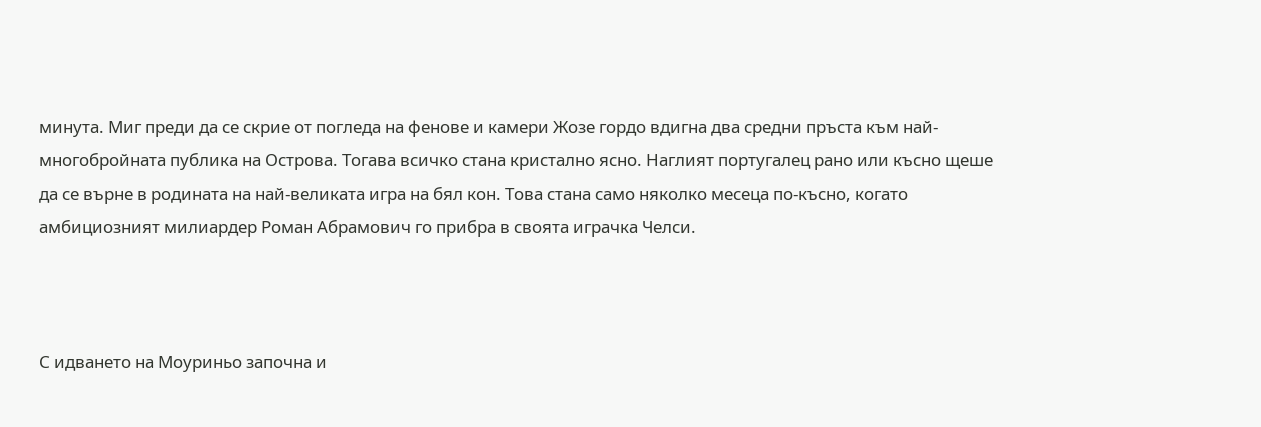минута. Миг преди да се скрие от погледа на фенове и камери Жозе гордо вдигна два средни пръста към най-многобройната публика на Острова. Тогава всичко стана кристално ясно. Наглият португалец рано или късно щеше да се върне в родината на най-великата игра на бял кон. Това стана само няколко месеца по-късно, когато амбициозният милиардер Роман Абрамович го прибра в своята играчка Челси.



С идването на Моуриньо започна и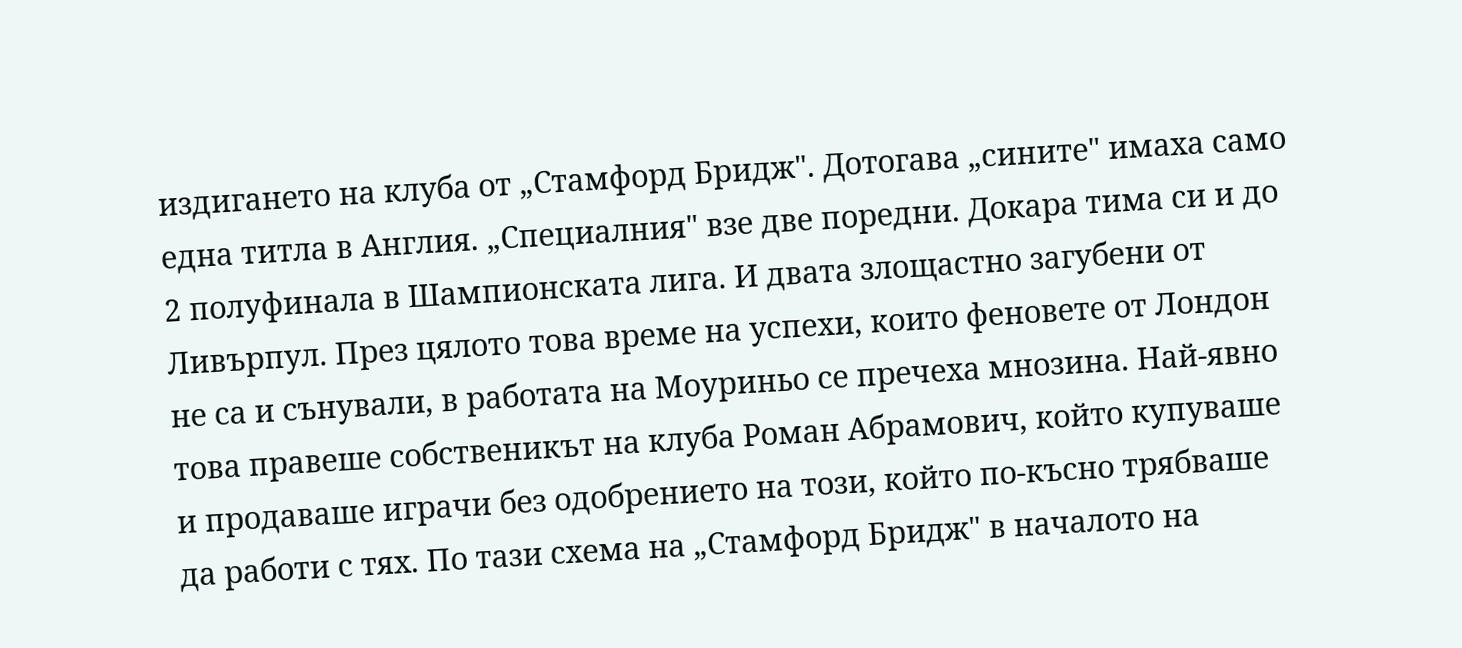издигането на клуба от „Стамфорд Бридж". Дотогава „сините" имаха само една титла в Англия. „Специалния" взе две поредни. Докара тима си и до 2 полуфинала в Шампионската лига. И двата злощастно загубени от Ливърпул. През цялото това време на успехи, които феновете от Лондон не са и сънували, в работата на Моуриньо се пречеха мнозина. Най-явно това правеше собственикът на клуба Роман Абрамович, който купуваше и продаваше играчи без одобрението на този, който по-късно трябваше да работи с тях. По тази схема на „Стамфорд Бридж" в началото на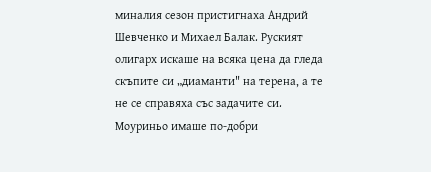миналия сезон пристигнаха Андрий Шевченко и Михаел Балак. Руският олигарх искаше на всяка цена да гледа скъпите си „диаманти" на терена, а те не се справяха със задачите си. Моуриньо имаше по-добри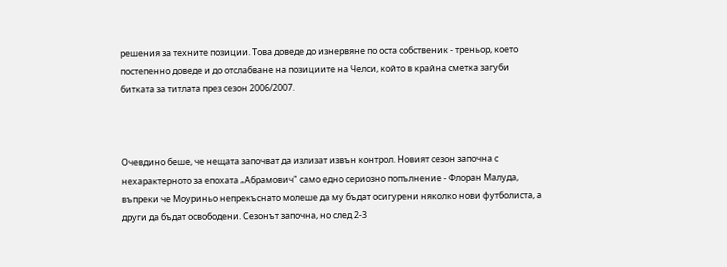решения за техните позиции. Това доведе до изнервяне по оста собственик - треньор, което постепенно доведе и до отслабване на позициите на Челси, който в крайна сметка загуби битката за титлата през сезон 2006/2007.



Очевдино беше, че нещата започват да излизат извън контрол. Новият сезон започна с нехарактерното за епохата „Абрамович" само едно сериозно попълнение - Флоран Малуда, въпреки че Моуриньо непрекъснато молеше да му бъдат осигурени няколко нови футболиста, а други да бъдат освободени. Сезонът започна, но след 2-3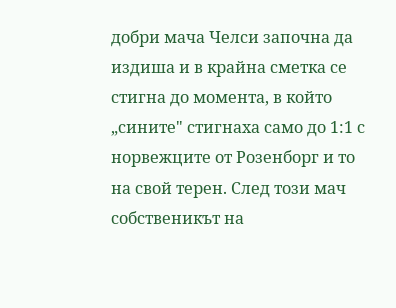добри мача Челси започна да издиша и в крайна сметка се стигна до момента, в който „сините" стигнаха само до 1:1 с норвежците от Розенборг и то на свой терен. След този мач собственикът на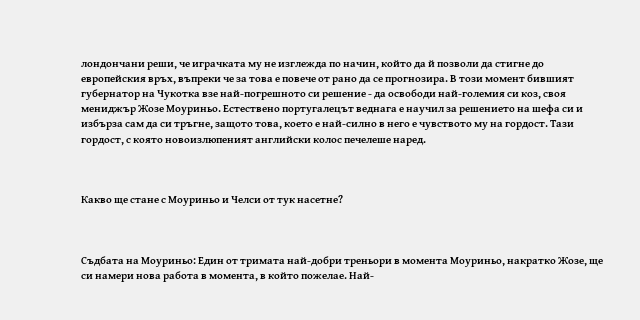лондончани реши, че играчката му не изглежда по начин, който да й позволи да стигне до европейския връх, въпреки че за това е повече от рано да се прогнозира. В този момент бившият губернатор на Чукотка взе най-погрешното си решение - да освободи най-големия си коз, своя мениджър Жозе Моуриньо. Естествено португалецът веднага е научил за решението на шефа си и избърза сам да си тръгне, защото това, което е най-силно в него е чувството му на гордост. Тази гордост, с която новоизлюпеният английски колос печелеше наред.



Какво ще стане с Моуриньо и Челси от тук насетне?



Съдбата на Моуриньо: Един от тримата най-добри треньори в момента Моуриньо, накратко Жозе, ще си намери нова работа в момента, в който пожелае. Най-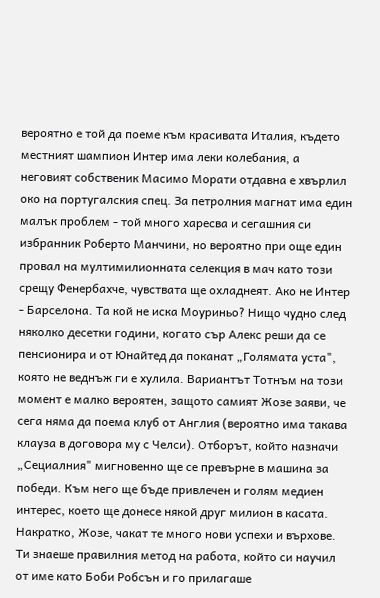вероятно е той да поеме към красивата Италия, където местният шампион Интер има леки колебания, а неговият собственик Масимо Морати отдавна е хвърлил око на португалския спец. За петролния магнат има един малък проблем - той много харесва и сегашния си избранник Роберто Манчини, но вероятно при още един провал на мултимилионната селекция в мач като този срещу Фенербахче, чувствата ще охладнеят. Ако не Интер - Барселона. Та кой не иска Моуриньо? Нищо чудно след няколко десетки години, когато сър Алекс реши да се пенсионира и от Юнайтед да поканат „Голямата уста", която не веднъж ги е хулила. Вариантът Тотнъм на този момент е малко вероятен, защото самият Жозе заяви, че сега няма да поема клуб от Англия (вероятно има такава клауза в договора му с Челси). Отборът, който назначи „Сециалния" мигновенно ще се превърне в машина за победи. Към него ще бъде привлечен и голям медиен интерес, което ще донесе някой друг милион в касата. Накратко, Жозе, чакат те много нови успехи и върхове. Ти знаеше правилния метод на работа, който си научил от име като Боби Робсън и го прилагаше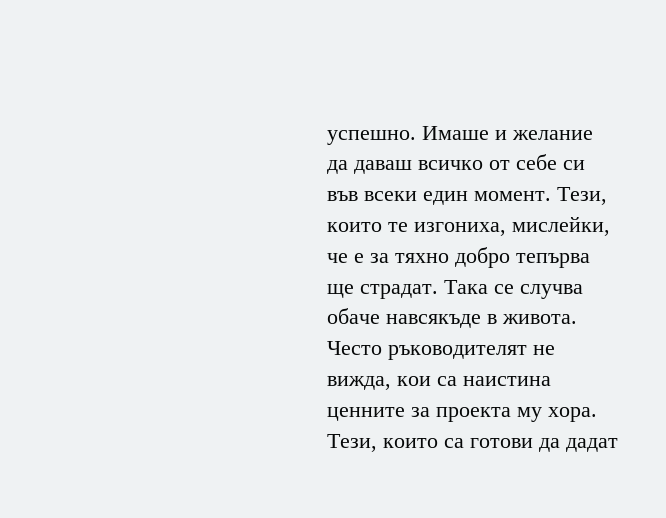успешно. Имаше и желание да даваш всичко от себе си във всеки един момент. Тези, които те изгониха, мислейки, че е за тяхно добро тепърва ще страдат. Така се случва обаче навсякъде в живота. Често ръководителят не вижда, кои са наистина ценните за проекта му хора. Тези, които са готови да дадат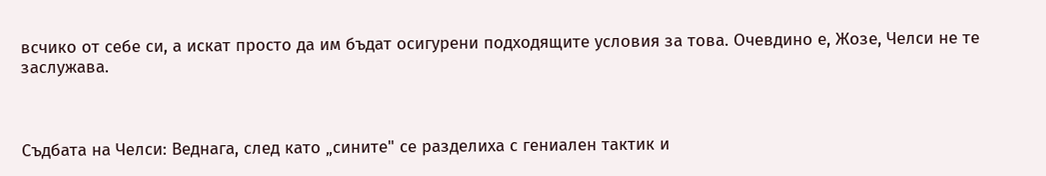всчико от себе си, а искат просто да им бъдат осигурени подходящите условия за това. Очевдино е, Жозе, Челси не те заслужава.



Съдбата на Челси: Веднага, след като „сините" се разделиха с гениален тактик и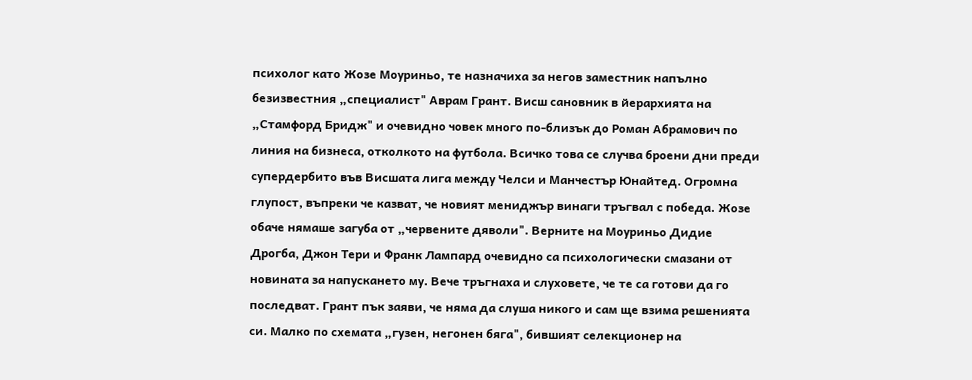психолог като Жозе Моуриньо, те назначиха за негов заместник напълно безизвестния „специалист" Аврам Грант. Висш сановник в йерархията на „Стамфорд Бридж" и очевидно човек много по-близък до Роман Абрамович по линия на бизнеса, отколкото на футбола. Всичко това се случва броени дни преди супердербито във Висшата лига между Челси и Манчестър Юнайтед. Огромна глупост, въпреки че казват, че новият мениджър винаги тръгвал с победа. Жозе обаче нямаше загуба от „червените дяволи". Верните на Моуриньо Дидие Дрогба, Джон Тери и Франк Лампард очевидно са психологически смазани от новината за напускането му. Вече тръгнаха и слуховете, че те са готови да го последват. Грант пък заяви, че няма да слуша никого и сам ще взима решенията си. Малко по схемата „гузен, негонен бяга", бившият селекционер на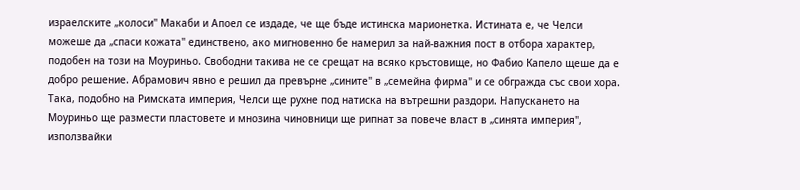израелските „колоси" Макаби и Апоел се издаде, че ще бъде истинска марионетка. Истината е, че Челси можеше да „спаси кожата" единствено, ако мигновенно бе намерил за най-важния пост в отбора характер, подобен на този на Моуриньо. Свободни такива не се срещат на всяко кръстовище, но Фабио Капело щеше да е добро решение. Абрамович явно е решил да превърне „сините" в „семейна фирма" и се обгражда със свои хора. Така, подобно на Римската империя, Челси ще рухне под натиска на вътрешни раздори. Напускането на Моуриньо ще размести пластовете и мнозина чиновници ще рипнат за повече власт в „синята империя", използвайки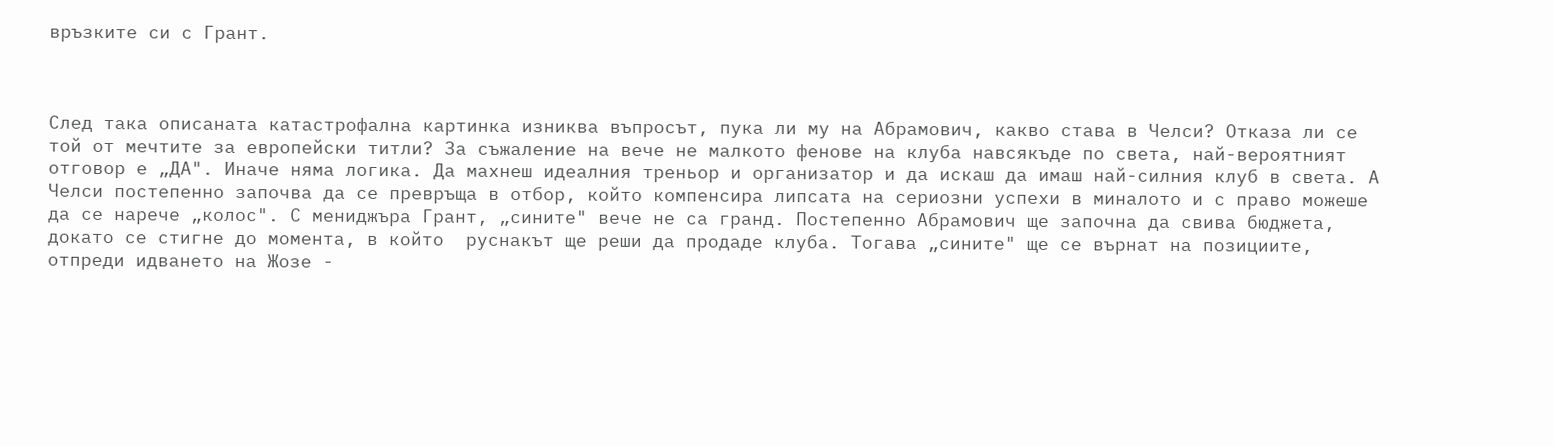връзките си с Грант.



След така описаната катастрофална картинка изниква въпросът, пука ли му на Абрамович, какво става в Челси? Отказа ли се той от мечтите за европейски титли? За съжаление на вече не малкото фенове на клуба навсякъде по света, най-вероятният отговор е „ДА". Иначе няма логика. Да махнеш идеалния треньор и организатор и да искаш да имаш най-силния клуб в света. А Челси постепенно започва да се превръща в отбор, който компенсира липсата на сериозни успехи в миналото и с право можеше да се нарече „колос". С мениджъра Грант, „сините" вече не са гранд. Постепенно Абрамович ще започна да свива бюджета, докато се стигне до момента, в който  руснакът ще реши да продаде клуба. Тогава „сините" ще се върнат на позициите, отпреди идването на Жозе -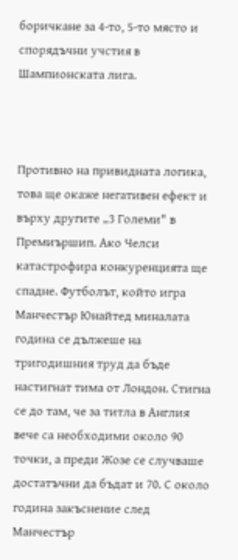боричкане за 4-то, 5-то място и спорядъчни учстия в Шампионската лига.



Противно на привидната логика, това ще окаже негативен ефект и върху другите „3 Големи" в Премиършип. Ако Челси катастрофира конкуренцията ще спадне. Футболът, който игра Манчестър Юнайтед миналата година се дължеше на тригодишния труд да бъде настигнат тима от Лондон. Стигна се до там, че за титла в Англия вече са необходими около 90 точки, а преди Жозе се случваше достатъчни да бъдат и 70. С около година закъснение след Манчестър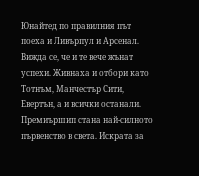Юнайтед по правилния път поеха и Ливърпул и Арсенал. Вижда се, че и те вече жънат успехи. Живнаха и отбори като Тотнъм, Манчестър Сити, Евертън, а и всички останали. Премиършип стана най-силното първенство в света. Искрата за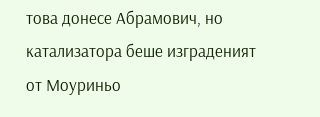това донесе Абрамович, но катализатора беше изграденият от Моуриньо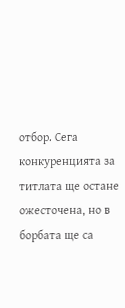отбор. Сега конкуренцията за титлата ще остане ожесточена, но в борбата ще са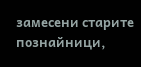замесени старите познайници,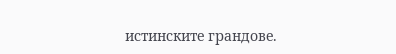истинските грандове.